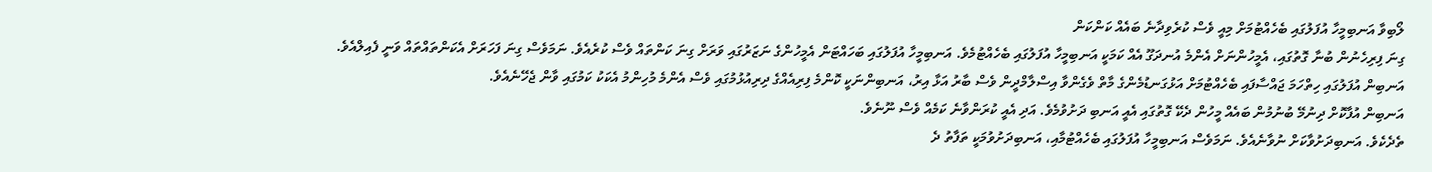ލޯބިވާ އަނބިމީހާ އުފަލުގައި ބެހެއްޓުމަށް މިއީ ވެސް ކުރެވިދާނެ ބައެއް ކަންކަން
ގިނަ ފިރިހެނުން ބުނާ ގޮތުގައި، އެމީހުންނަށް އެންމެ އުނދަގޫ އެއް ކަމަކީ އަނބިމީހާ އުފަލުގައި ބެހެއްޓުމެވެ. އަނބިމީހާ އުފަލުގައި ބަހައްޓަން އެމީހުންގެ ނަޒަރުގައި ވަރަށް ގިނަ ކަންތައް ވެސް ކުރެއެވެ. ނަމަވެސް ގިނަ ފަހަރަށް އެކަންތައްތައް ވަނީ ފެއިލްއެވެ.
އަނބިން އުފަލުގައި ހިތްހަމަ ޖައްސާފައި ބެހެއްޓުމަށް އަޅުގަނޑުމެންގެ މާތް ވެގެންވާ އިސްލާމްދީން ވެސް ބާރު އަޅާ އިރު، އަނބިންނަކީ ކޮންމެ ފިރިއެއްގެ ދިރިއުޅުމުގައި ވެސް އެންމެ މުހިންމު އެކަކު ކަމުގައި ވާން ޖެހޭނެއެވެ.
އަނބިން އުފާކޮށް ދިނުމޭ ބުނުމުން ބައެއް މީހުން ދެކޭ ގޮތުގައި އެއީ އަނބި ދަށުވުމެވެ. އަދި އެއީ ކުރަންވާނެ ކަމެއް ވެސް ނޫނެވެ.
ތެދެކެވެ. އަނބިދަށުވާކަށް ނުވާނެއެވެ. ނަމަވެސް އަނބިމީހާ އުފަލުގައި ބެހެއްޓުމާއި، އަނބިދަށުވުމަކީ ތަފާތު ދެ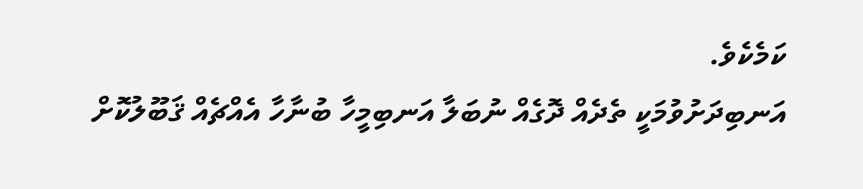ކަމެކެވެ.
އަނބިދަށުވުމަކީ ތެދެއް ދޮގެއް ނުބަލާ އަނބިމީހާ ބުނާހާ އެއްޗެއް ޤަބޫލުކޮށް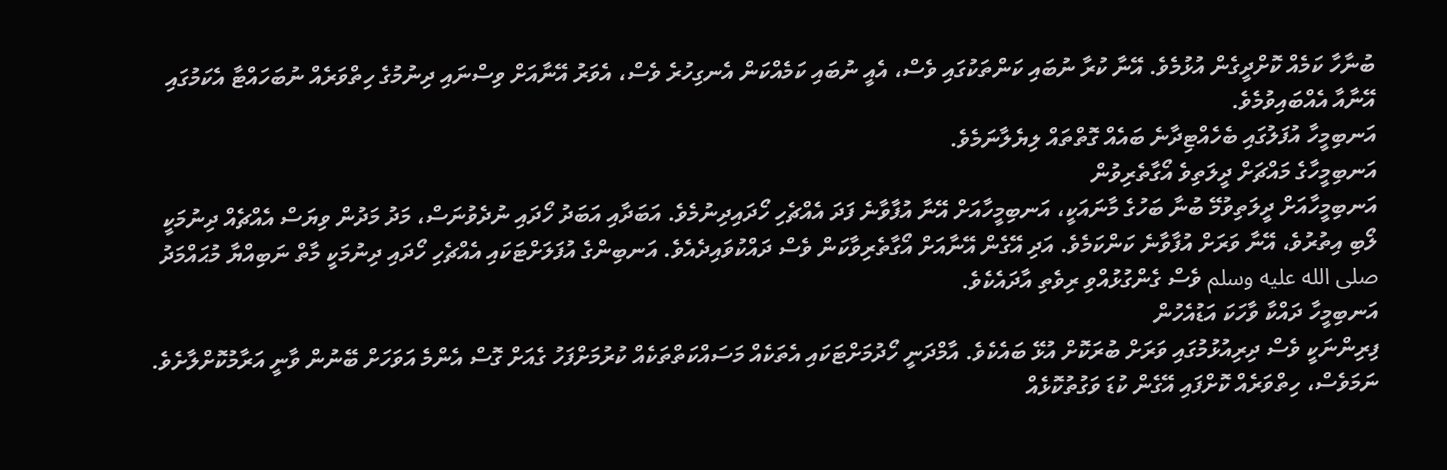ބުނާހާ ކަމެއް ކޮށްދީގެން އުޅުމެވެ. އޭނާ ކުރާ ނުބައި ކަންތަކުގައި ވެސް، އެއީ ނުބައި ކަމެއްކަން އެނގިހުރެ ވެސް، އެވަރު އޭނާއަށް ވިސްނައި ދިނުމުގެ ހިތްވަރެއް ނުބަހައްޓާ އެކަމުގައި އޭނާއާ އެއްބައިވުމެވެ.
އަނބިމީހާ އުފަލުގައި ބެހެއްޓިދާނެ ބައެއް ގޮތްތައް ލިޔެލާނަމެވެ.
އަނބިމީހާގެ މައްޗަށް ދީލަތިވެ އޯގާތެރިވުން
އަނބިމީހާއަށް ދީލަތިވުމޭ ބުނާ ބަހުގެ މާނައަކީ، އަނބިމީހާއަށް އޭނާ އުފާވާނެ ފަދަ އެއްޗެހި ހޯދައިދިނުމެވެ. އަބަދާއި އަބަދު ހޯދައި ނުދެވުނަސް، މަދު މަދުން ވިޔަސް އެއްޗެއް ދިނުމަކީ ލޯބި އިތުރުވެ، އޭނާ ވަރަށް އުފާވާނެ ކަންކަމެވެ. އަދި އޭގެން އޭނާއަށް އޯގާތެރިވާކަން ވެސް ދައްކުވައިދެއެވެ. އަނބިންގެ އުފަލަށްޓަކައި އެއްޗެހި ހޯދައި ދިނުމަކީ މާތް ނަބިއްޔާ މުޙައްމަދު صلى الله عليه وسلم ވެސް ގެންގުޅުއްވި ރިވެތި އާދައެކެވެ.
އަނބިމީހާ ދައްކާ ވާހަކަ އަޑުއެހުން
ފިރިންނަކީ ވެސް ދިރިއުޅުމުގައި ވަރަށް ބުރަކޮށް އުޅޭ ބައެކެވެ. އާމްދަނީ ހޯދުމަށްޓަކައި އެތަކެއް މަސައްކަތްތަކެއް ކުރުމަށްފަހު ގެއަށް ގޮސް އެންމެ އަވަހަށް ބޭނުން ވާނީ އަރާމުކޮށްލާށެވެ. ނަމަވެސް، ހިތްވަރެއް ކޮށްފައި އޭގެން ކުޑަ ވަގުތުކޮޅެއް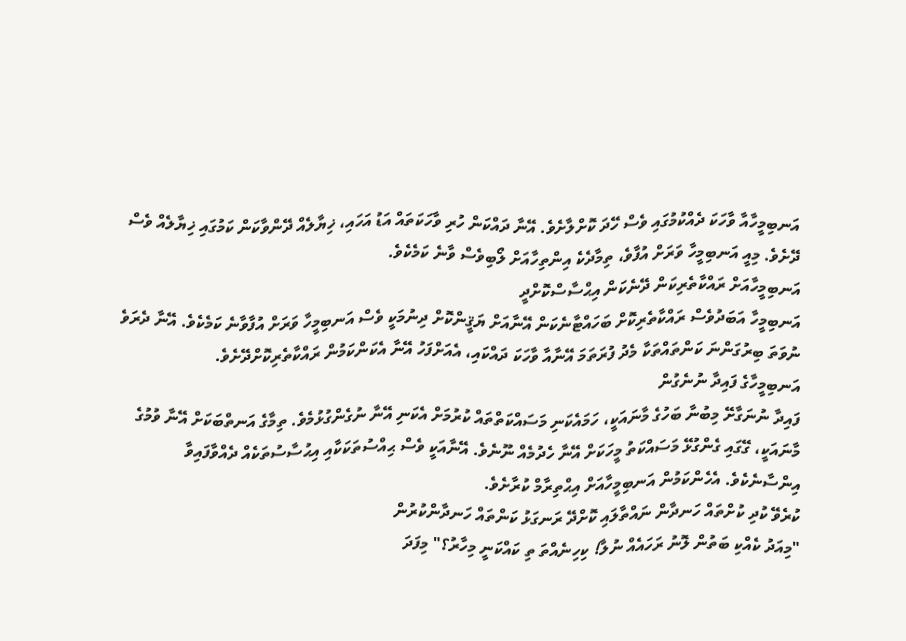އަނބިމީހާއާ ވާހަކަ ދެއްކުމުގައި ވެސް ހޭދަ ކޮށްލާށެވެ. އޭނާ ދައްކަން ހުރި ވާހަކަތައް އަޑު އަހައި، ޚިޔާލެއް ދޭންވާކަން ކަމުގައި ޚިޔާލެއް ވެސް ދޭށެވެ. މިއީ އަނބިމީހާ ވަރަށް އުފާވެ، ތިމާދެކެ އިންތިހާއަށް ލޯބިވެސް ވާނެ ކަމެކެވެ.
އަނބިމީހާއަށް ރައްކާތެރިކަން ދޭނެކަން އިޙްސާސްކޮށްދީ
އަނބިމީހާ އަބަދުވެސް ރައްކާތެރިކޮށް ބަހައްޓާނެކަން އޭނާއަށް ޔަޤީންކޮށް ދިނުމަކީ ވެސް އަނބިމީހާ ވަރަށް އުފާވާނެ ކަމެކެވެ. އޭނާ ދެރަވެ ނުވަތަ ބިރުގަންނަ ކަންތައްތަކާ މެދު ފުރަތަމަ އޭނާއާ ވާހަކަ ދައްކައި، އެއަށްފަހު އޭނާ އެކަންކަމުން ރައްކާތެރިކޮށްދޭށެވެ.
އަނބިމީހާގެ ފައިދާ ނުނެގުން
ފައިދާ ނުނަގާށޭ މިބުނާ ބަހުގެ މާނައަކީ، ހަމައެކަނި މަސައްކަތްތައް ކުރުމަށް އެކަނި އޭނާ ނުގެންގުޅުމެވެ. ތިމާގެ އަނތްބަކަށް އޭނާ ވުމުގެ މާނައަކީ، ގޭގައި ގެންގުޅޭ މަސައްކަތު މީހަކަށް އޭނާ ހެދުމެއް ނޫނެވެ. އޭނާއަކީ ވެސް ޙިއްސުތަކަކާއި އިޙުސާސުތަކެއް ދެއްވާފައިވާ އިންސާނެކެވެ. އެހެންކަމުން އަނބިމީހާއަށް އިޙްތިރާމް ކުރާށެވެ.
ކުރެވޭ ކުދި ކުށްތައް ހަނދާން ނައްތާލައި ކޮށްދޭ ރަނގަޅު ކަންތައް ހަނދާންކުރުން
"މިއަދު ކެއްކި ބަތުން ލޮނު ރަހައެއް ނުލާ! ކިހިނެއްތަ ތި ކައްކަނީ މިހާރު؟" މިފަދަ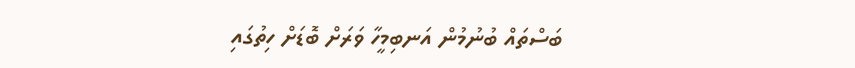ބަސްތައް ބުނުމުން އަނބިމީހާ ވަރަށް ބޮޑަށް ހިތުގައި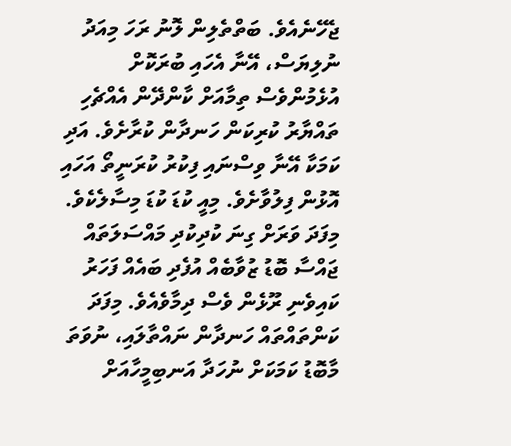ޖެހޭނެއެވެ. ބަތްތެލިން ލޮނު ރަހަ މިއަދު ނުލިޔަސް، އޭނާ އެހައި ބުރަކޮށް އުޅެމުންވެސް ތިމާއަށް ކާންދޭން އެއްޗެހި ތައްޔާރު ކުރިކަން ހަނދާން ކުރާށެވެ. އަދި ކަމަކާ އޭނާ ވިސްނައި ފިކުރު ކުރަނީތޯ އަހައި އޮޅުން ފިލުވާށެވެ. މިއީ ކުޑަ ކުޑަ މިސާލެކެވެ. މިފަދަ ވަރަށް ގިނަ ކުދިކުދި މައްސަލަތައް ޖައްސާ ބޮޑު ޒުވާބެއް އުފެދި ބައެއް ފަހަރު ކައިވެނި ރޫޅެން ވެސް ދިމާވެއެވެ. މިފަދަ ކަންތައްތައް ހަނދާން ނައްތާލައި، ނުވަތަ މާބޮޑު ކަމަކަށް ނުހަދާ އަނބިމީހާއަށް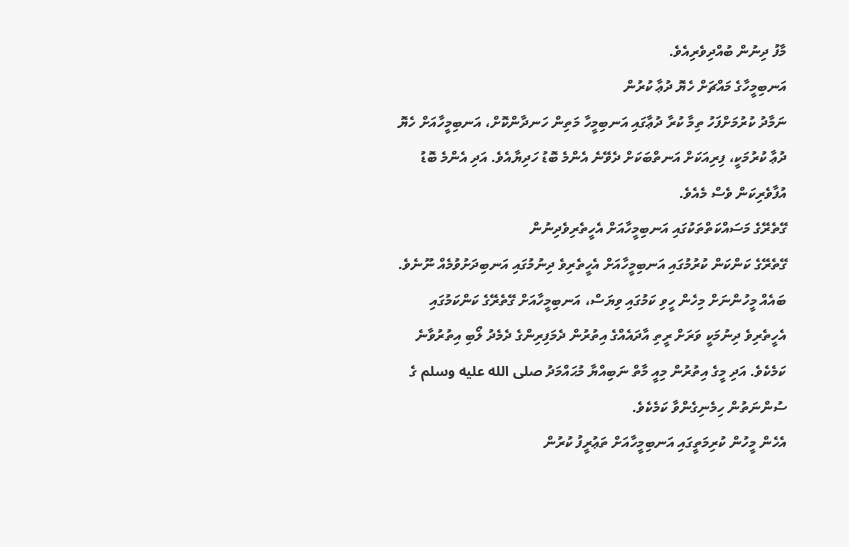މާފު ދިނުން ބުއްދިވެރިއެވެ.
އަނބިމީހާގެ މައްޗަށް ހެޔޮ ދުޢާ ކުރުން
ނަމާދު ކުރުމަށްފަހު ތިމާ ކުރާ ދުޢާގައި އަނބިމީހާ މަތިން ހަނދާންކޮށް، އަނބިމީހާއަށް ހެޔޮ ދުޢާ ކުރުމަކީ، ފިރިއަކަށް އަނތްބަކަށް ދެވޭނެ އެންމެ ބޮޑު ހަދިޔާއެވެ. އަދި އެންމެ ބޮޑު އުފާވެރިކަން ވެސް މެއެވެ.
ގޭތެރޭގެ މަސައްކަތްތަކުގައި އަނބިމީހާއަށް އެހީތެރިވެދިނުން
ގޭތެރޭގެ ކަންކަން ކުރުމުގައި އަނބިމީހާއަށް އެހީތެރިވެ ދިނުމުގައި އަނބިދަށުވުމެއް ނޫނެވެ. ބައެއް މީހުންނަށް މިހެން ހީވި ކަމުގައި ވިޔަސް، އަނބިމީހާއަށް ގޭތެރޭގެ ކަންކަމުގައި އެހީތެރިވެ ދިނުމަކީ ވަރަށް ރީތި އާދައެއްގެ އިތުރުން ދެމަފިރިންގެ ދެމެދު ލޯބި އިތުރުވާނެ ކަމެކެވެ. އަދި މީގެ އިތުރުން މިއީ މާތް ނަބިއްޔާ މުޙައްމަދު صلى الله عليه وسلم ގެ ސުންނަތުން ހިމެނިގެންވާ ކަމެކެވެ.
އެހެން މީހުން ކުރިމަތީގައި އަނބިމީހާއަށް ތަޢުރީފު ކުރުން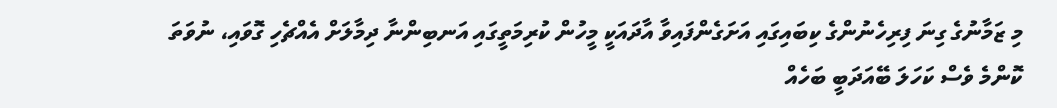މި ޒަމާނުގެ ގިނަ ފިރިހެނުންގެ ކިބައިގައި އަށަގެންފައިވާ އާދައަކީ މީހުން ކުރިމަތީގައި އަނބިންނާ ދިމާލަށް އެއްޗެހި ގޮވައި، ނުވަތަ ކޮންމެ ވެސް ކަހަލަ ބޭއަދަބީ ބަހެއް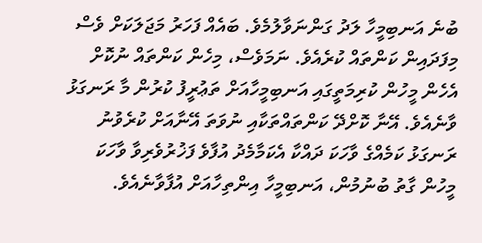ބުނެ އަނބިމީހާ ލަދު ގަންނަވާލުމެވެ. ބައެއް ފަހަރު މަޖަލަކަށް ވެސް މިފަދައިން ކަންތައް ކުރެއެވެ. ނަމަވެސް، މިހެން ކަންތައް ނުކޮށް އެހެން މީހުން ކުރިމަތީގައި އަނބިމީހާއަށް ތަޢުރީފު ކުރުން މާ ރަނގަޅު ވާނެއެވެ. އޭނާ ކޮށްދޭ ކަންތައްތަކާއި ނުވަތަ އޭނާއަށް ކުރެވުނު ރަނގަޅު ކަމެއްގެ ވާހަކަ ދައްކާ އެކަމާމެދު އުފާވެ ފަޚުރުވެރިވާ ވާހަކަ މީހުން ގާތު ބުނުމުން، އަނބިމީހާ އިންތިހާއަށް އުފާވާނެއެވެ.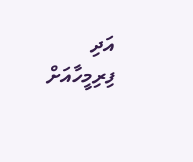އަދި ފިރިމީހާއަށް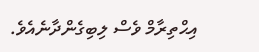އިޙްތިރާމް ވެސް ލިބިގެންދާނެއެވެ.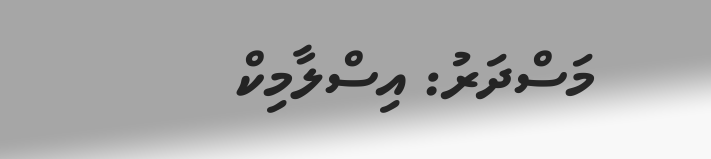މަސްދަރު: އިސްލާމިކް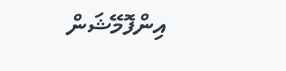އިންފޮމޭޝަން